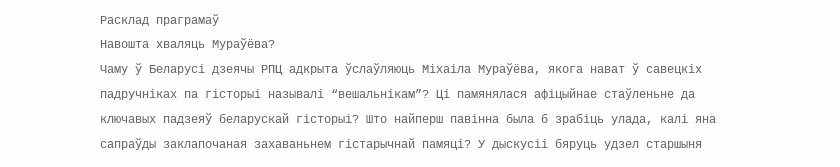Расклад праграмаў
Навошта хваляць Мураўёва?
Чаму ў Беларусі дзеячы РПЦ адкрыта ўслаўляюць Міхаіла Мураўёва, якога нават ў савецкіх падручніках па гісторыі называлі “вешальнікам”? Ці памянялася афіцыйнае стаўленьне да ключавых падзеяў беларускай гісторыі? Што найперш павінна была б зрабіць улада, калі яна сапраўды заклапочаная захаваньнем гістарычнай памяці? У дыскусіі бяруць удзел старшыня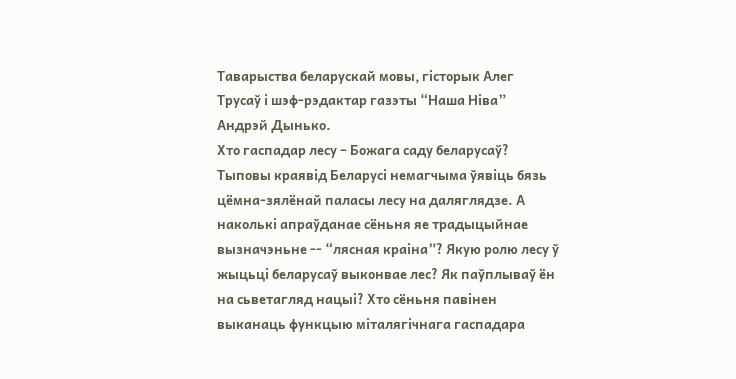Таварыства беларускай мовы, гісторык Алег Трусаў і шэф-рэдактар газэты “Наша Ніва” Андрэй Дынько.
Хто гаспадар лесу – Божага саду беларусаў?
Тыповы краявід Беларусі немагчыма ўявіць бязь цёмна-зялёнай паласы лесу на даляглядзе. А наколькі апраўданае сёньня яе традыцыйнае вызначэньне -- “лясная краіна”? Якую ролю лесу ў жыцьці беларусаў выконвае лес? Як паўплываў ён на сьветагляд нацыі? Хто сёньня павінен выканаць функцыю міталягічнага гаспадара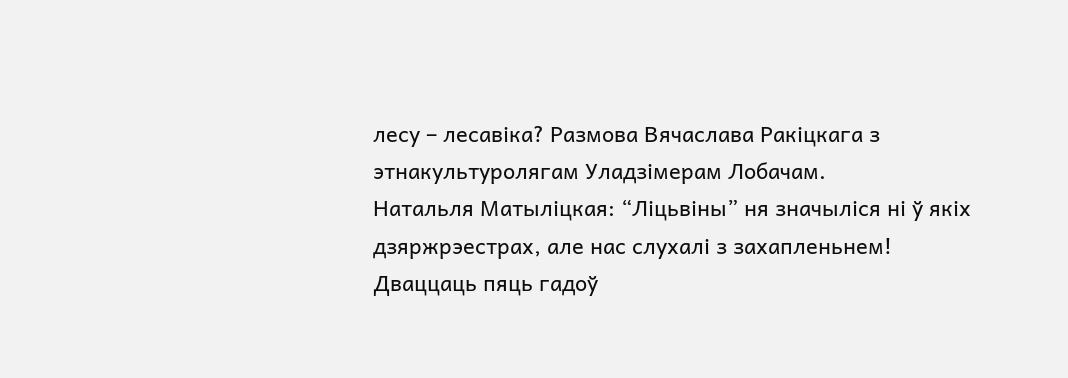лесу – лесавіка? Размова Вячаслава Ракіцкага з этнакультуролягам Уладзімерам Лобачам.
Натальля Матыліцкая: “Ліцьвіны” ня значыліся ні ў якіх дзяржрэестрах, але нас слухалі з захапленьнем!
Дваццаць пяць гадоў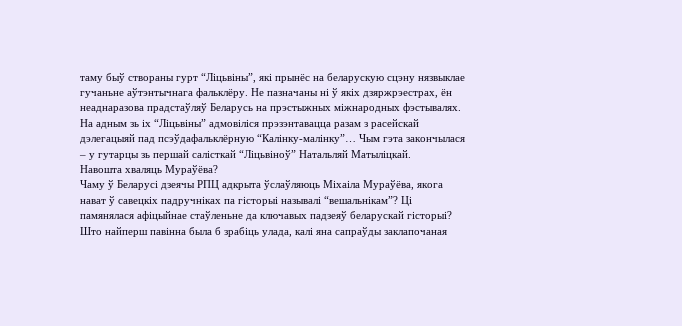таму быў створаны гурт “Ліцьвіны”, які прынёс на беларускую сцэну нязвыклае гучаньне аўтэнтычнага фальклёру. Не пазначаны ні ў якіх дзяржрэестрах, ён неаднаразова прадстаўляў Беларусь на прэстыжных міжнародных фэстывалях. На адным зь іх “Ліцьвіны” адмовіліся прэзэнтавацца разам з расейскай дэлегацыяй пад псэўдафальклёрную “Калінку-малінку”… Чым гэта закончылася – у гутарцы зь першай салісткай “Ліцьвіноў” Натальляй Матыліцкай.
Навошта хваляць Мураўёва?
Чаму ў Беларусі дзеячы РПЦ адкрыта ўслаўляюць Міхаіла Мураўёва, якога нават ў савецкіх падручніках па гісторыі называлі “вешальнікам”? Ці памянялася афіцыйнае стаўленьне да ключавых падзеяў беларускай гісторыі? Што найперш павінна была б зрабіць улада, калі яна сапраўды заклапочаная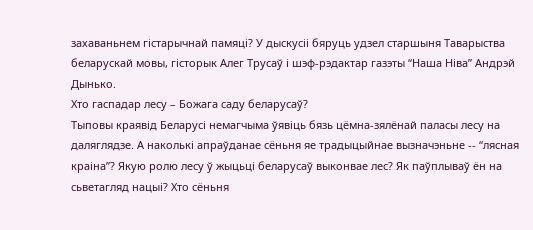захаваньнем гістарычнай памяці? У дыскусіі бяруць удзел старшыня Таварыства беларускай мовы, гісторык Алег Трусаў і шэф-рэдактар газэты “Наша Ніва” Андрэй Дынько.
Хто гаспадар лесу – Божага саду беларусаў?
Тыповы краявід Беларусі немагчыма ўявіць бязь цёмна-зялёнай паласы лесу на даляглядзе. А наколькі апраўданае сёньня яе традыцыйнае вызначэньне -- “лясная краіна”? Якую ролю лесу ў жыцьці беларусаў выконвае лес? Як паўплываў ён на сьветагляд нацыі? Хто сёньня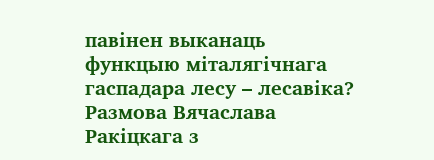павінен выканаць функцыю міталягічнага гаспадара лесу – лесавіка? Размова Вячаслава Ракіцкага з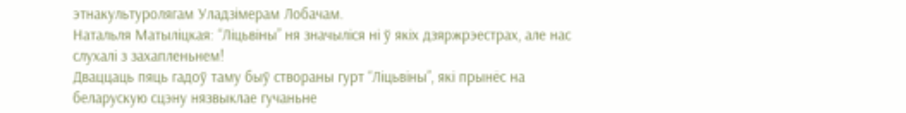этнакультуролягам Уладзімерам Лобачам.
Натальля Матыліцкая: “Ліцьвіны” ня значыліся ні ў якіх дзяржрэестрах, але нас слухалі з захапленьнем!
Дваццаць пяць гадоў таму быў створаны гурт “Ліцьвіны”, які прынёс на беларускую сцэну нязвыклае гучаньне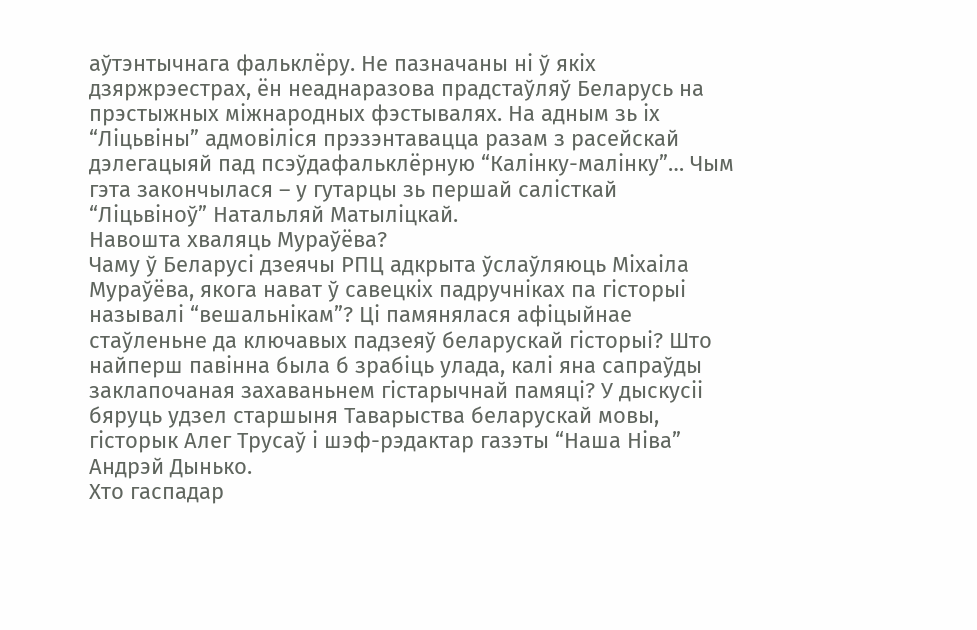аўтэнтычнага фальклёру. Не пазначаны ні ў якіх дзяржрэестрах, ён неаднаразова прадстаўляў Беларусь на прэстыжных міжнародных фэстывалях. На адным зь іх “Ліцьвіны” адмовіліся прэзэнтавацца разам з расейскай дэлегацыяй пад псэўдафальклёрную “Калінку-малінку”… Чым гэта закончылася – у гутарцы зь першай салісткай “Ліцьвіноў” Натальляй Матыліцкай.
Навошта хваляць Мураўёва?
Чаму ў Беларусі дзеячы РПЦ адкрыта ўслаўляюць Міхаіла Мураўёва, якога нават ў савецкіх падручніках па гісторыі называлі “вешальнікам”? Ці памянялася афіцыйнае стаўленьне да ключавых падзеяў беларускай гісторыі? Што найперш павінна была б зрабіць улада, калі яна сапраўды заклапочаная захаваньнем гістарычнай памяці? У дыскусіі бяруць удзел старшыня Таварыства беларускай мовы, гісторык Алег Трусаў і шэф-рэдактар газэты “Наша Ніва” Андрэй Дынько.
Хто гаспадар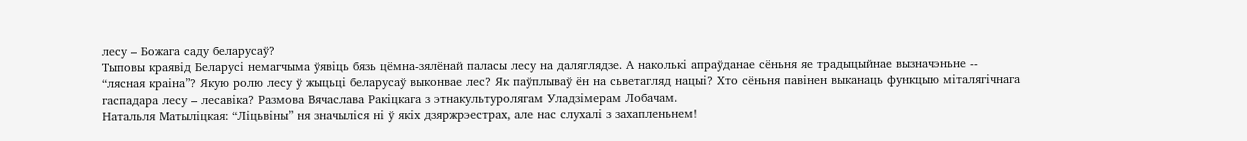лесу – Божага саду беларусаў?
Тыповы краявід Беларусі немагчыма ўявіць бязь цёмна-зялёнай паласы лесу на даляглядзе. А наколькі апраўданае сёньня яе традыцыйнае вызначэньне -- “лясная краіна”? Якую ролю лесу ў жыцьці беларусаў выконвае лес? Як паўплываў ён на сьветагляд нацыі? Хто сёньня павінен выканаць функцыю міталягічнага гаспадара лесу – лесавіка? Размова Вячаслава Ракіцкага з этнакультуролягам Уладзімерам Лобачам.
Натальля Матыліцкая: “Ліцьвіны” ня значыліся ні ў якіх дзяржрэестрах, але нас слухалі з захапленьнем!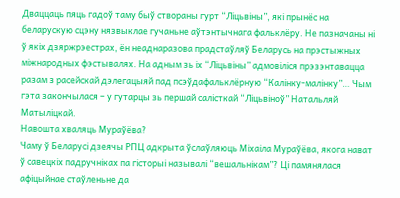Дваццаць пяць гадоў таму быў створаны гурт “Ліцьвіны”, які прынёс на беларускую сцэну нязвыклае гучаньне аўтэнтычнага фальклёру. Не пазначаны ні ў якіх дзяржрэестрах, ён неаднаразова прадстаўляў Беларусь на прэстыжных міжнародных фэстывалях. На адным зь іх “Ліцьвіны” адмовіліся прэзэнтавацца разам з расейскай дэлегацыяй пад псэўдафальклёрную “Калінку-малінку”… Чым гэта закончылася – у гутарцы зь першай салісткай “Ліцьвіноў” Натальляй Матыліцкай.
Навошта хваляць Мураўёва?
Чаму ў Беларусі дзеячы РПЦ адкрыта ўслаўляюць Міхаіла Мураўёва, якога нават ў савецкіх падручніках па гісторыі называлі “вешальнікам”? Ці памянялася афіцыйнае стаўленьне да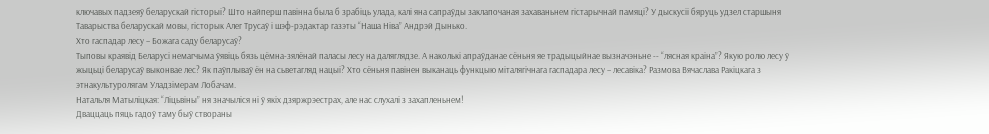ключавых падзеяў беларускай гісторыі? Што найперш павінна была б зрабіць улада, калі яна сапраўды заклапочаная захаваньнем гістарычнай памяці? У дыскусіі бяруць удзел старшыня Таварыства беларускай мовы, гісторык Алег Трусаў і шэф-рэдактар газэты “Наша Ніва” Андрэй Дынько.
Хто гаспадар лесу – Божага саду беларусаў?
Тыповы краявід Беларусі немагчыма ўявіць бязь цёмна-зялёнай паласы лесу на даляглядзе. А наколькі апраўданае сёньня яе традыцыйнае вызначэньне -- “лясная краіна”? Якую ролю лесу ў жыцьці беларусаў выконвае лес? Як паўплываў ён на сьветагляд нацыі? Хто сёньня павінен выканаць функцыю міталягічнага гаспадара лесу – лесавіка? Размова Вячаслава Ракіцкага з этнакультуролягам Уладзімерам Лобачам.
Натальля Матыліцкая: “Ліцьвіны” ня значыліся ні ў якіх дзяржрэестрах, але нас слухалі з захапленьнем!
Дваццаць пяць гадоў таму быў створаны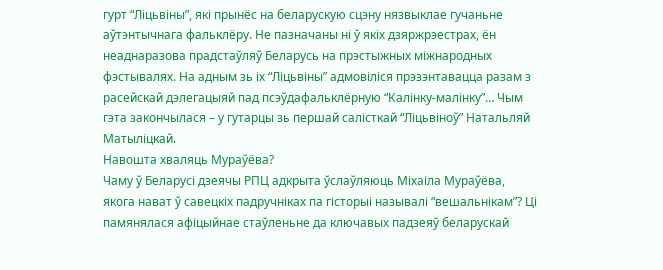гурт “Ліцьвіны”, які прынёс на беларускую сцэну нязвыклае гучаньне аўтэнтычнага фальклёру. Не пазначаны ні ў якіх дзяржрэестрах, ён неаднаразова прадстаўляў Беларусь на прэстыжных міжнародных фэстывалях. На адным зь іх “Ліцьвіны” адмовіліся прэзэнтавацца разам з расейскай дэлегацыяй пад псэўдафальклёрную “Калінку-малінку”… Чым гэта закончылася – у гутарцы зь першай салісткай “Ліцьвіноў” Натальляй Матыліцкай.
Навошта хваляць Мураўёва?
Чаму ў Беларусі дзеячы РПЦ адкрыта ўслаўляюць Міхаіла Мураўёва, якога нават ў савецкіх падручніках па гісторыі называлі “вешальнікам”? Ці памянялася афіцыйнае стаўленьне да ключавых падзеяў беларускай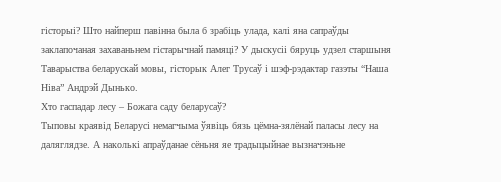гісторыі? Што найперш павінна была б зрабіць улада, калі яна сапраўды заклапочаная захаваньнем гістарычнай памяці? У дыскусіі бяруць удзел старшыня Таварыства беларускай мовы, гісторык Алег Трусаў і шэф-рэдактар газэты “Наша Ніва” Андрэй Дынько.
Хто гаспадар лесу – Божага саду беларусаў?
Тыповы краявід Беларусі немагчыма ўявіць бязь цёмна-зялёнай паласы лесу на даляглядзе. А наколькі апраўданае сёньня яе традыцыйнае вызначэньне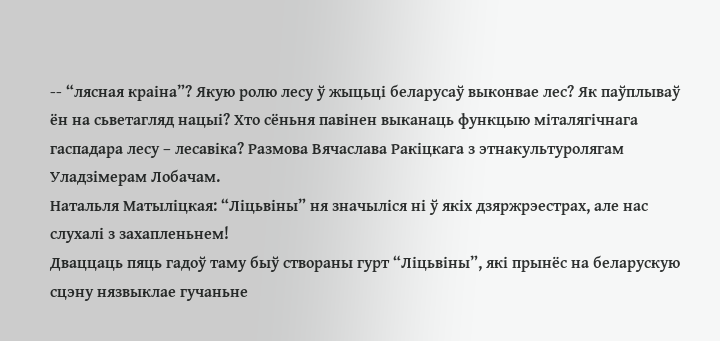-- “лясная краіна”? Якую ролю лесу ў жыцьці беларусаў выконвае лес? Як паўплываў ён на сьветагляд нацыі? Хто сёньня павінен выканаць функцыю міталягічнага гаспадара лесу – лесавіка? Размова Вячаслава Ракіцкага з этнакультуролягам Уладзімерам Лобачам.
Натальля Матыліцкая: “Ліцьвіны” ня значыліся ні ў якіх дзяржрэестрах, але нас слухалі з захапленьнем!
Дваццаць пяць гадоў таму быў створаны гурт “Ліцьвіны”, які прынёс на беларускую сцэну нязвыклае гучаньне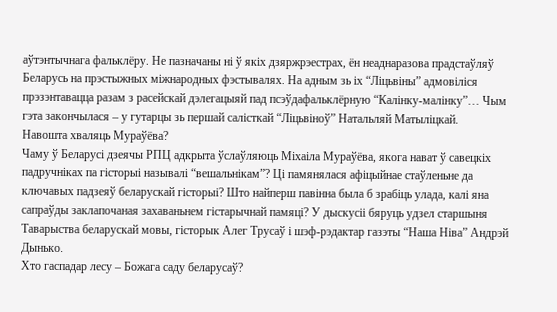аўтэнтычнага фальклёру. Не пазначаны ні ў якіх дзяржрэестрах, ён неаднаразова прадстаўляў Беларусь на прэстыжных міжнародных фэстывалях. На адным зь іх “Ліцьвіны” адмовіліся прэзэнтавацца разам з расейскай дэлегацыяй пад псэўдафальклёрную “Калінку-малінку”… Чым гэта закончылася – у гутарцы зь першай салісткай “Ліцьвіноў” Натальляй Матыліцкай.
Навошта хваляць Мураўёва?
Чаму ў Беларусі дзеячы РПЦ адкрыта ўслаўляюць Міхаіла Мураўёва, якога нават ў савецкіх падручніках па гісторыі называлі “вешальнікам”? Ці памянялася афіцыйнае стаўленьне да ключавых падзеяў беларускай гісторыі? Што найперш павінна была б зрабіць улада, калі яна сапраўды заклапочаная захаваньнем гістарычнай памяці? У дыскусіі бяруць удзел старшыня Таварыства беларускай мовы, гісторык Алег Трусаў і шэф-рэдактар газэты “Наша Ніва” Андрэй Дынько.
Хто гаспадар лесу – Божага саду беларусаў?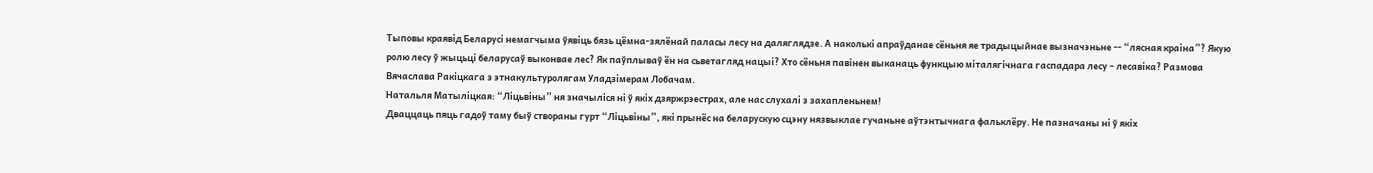Тыповы краявід Беларусі немагчыма ўявіць бязь цёмна-зялёнай паласы лесу на даляглядзе. А наколькі апраўданае сёньня яе традыцыйнае вызначэньне -- “лясная краіна”? Якую ролю лесу ў жыцьці беларусаў выконвае лес? Як паўплываў ён на сьветагляд нацыі? Хто сёньня павінен выканаць функцыю міталягічнага гаспадара лесу – лесавіка? Размова Вячаслава Ракіцкага з этнакультуролягам Уладзімерам Лобачам.
Натальля Матыліцкая: “Ліцьвіны” ня значыліся ні ў якіх дзяржрэестрах, але нас слухалі з захапленьнем!
Дваццаць пяць гадоў таму быў створаны гурт “Ліцьвіны”, які прынёс на беларускую сцэну нязвыклае гучаньне аўтэнтычнага фальклёру. Не пазначаны ні ў якіх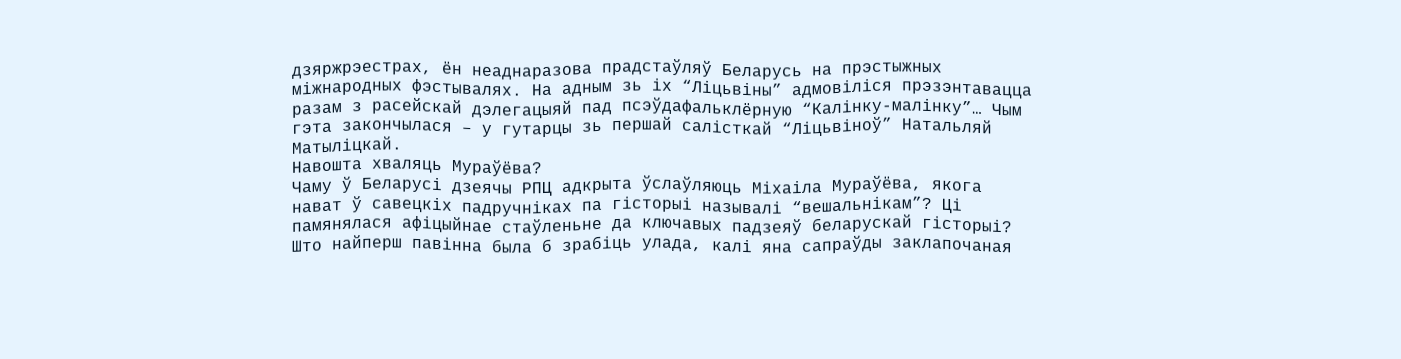дзяржрэестрах, ён неаднаразова прадстаўляў Беларусь на прэстыжных міжнародных фэстывалях. На адным зь іх “Ліцьвіны” адмовіліся прэзэнтавацца разам з расейскай дэлегацыяй пад псэўдафальклёрную “Калінку-малінку”… Чым гэта закончылася – у гутарцы зь першай салісткай “Ліцьвіноў” Натальляй Матыліцкай.
Навошта хваляць Мураўёва?
Чаму ў Беларусі дзеячы РПЦ адкрыта ўслаўляюць Міхаіла Мураўёва, якога нават ў савецкіх падручніках па гісторыі называлі “вешальнікам”? Ці памянялася афіцыйнае стаўленьне да ключавых падзеяў беларускай гісторыі? Што найперш павінна была б зрабіць улада, калі яна сапраўды заклапочаная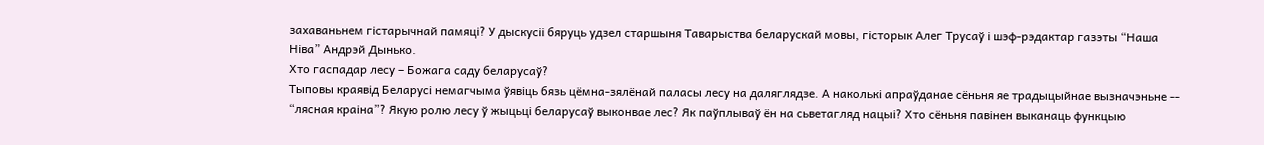захаваньнем гістарычнай памяці? У дыскусіі бяруць удзел старшыня Таварыства беларускай мовы, гісторык Алег Трусаў і шэф-рэдактар газэты “Наша Ніва” Андрэй Дынько.
Хто гаспадар лесу – Божага саду беларусаў?
Тыповы краявід Беларусі немагчыма ўявіць бязь цёмна-зялёнай паласы лесу на даляглядзе. А наколькі апраўданае сёньня яе традыцыйнае вызначэньне -- “лясная краіна”? Якую ролю лесу ў жыцьці беларусаў выконвае лес? Як паўплываў ён на сьветагляд нацыі? Хто сёньня павінен выканаць функцыю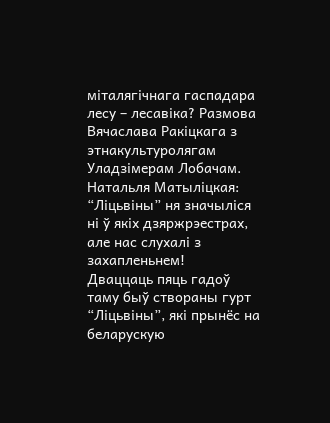міталягічнага гаспадара лесу – лесавіка? Размова Вячаслава Ракіцкага з этнакультуролягам Уладзімерам Лобачам.
Натальля Матыліцкая: “Ліцьвіны” ня значыліся ні ў якіх дзяржрэестрах, але нас слухалі з захапленьнем!
Дваццаць пяць гадоў таму быў створаны гурт “Ліцьвіны”, які прынёс на беларускую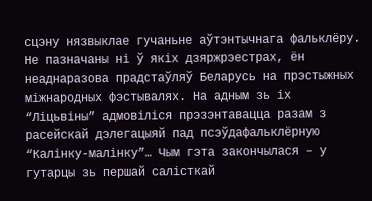сцэну нязвыклае гучаньне аўтэнтычнага фальклёру. Не пазначаны ні ў якіх дзяржрэестрах, ён неаднаразова прадстаўляў Беларусь на прэстыжных міжнародных фэстывалях. На адным зь іх “Ліцьвіны” адмовіліся прэзэнтавацца разам з расейскай дэлегацыяй пад псэўдафальклёрную “Калінку-малінку”… Чым гэта закончылася – у гутарцы зь першай салісткай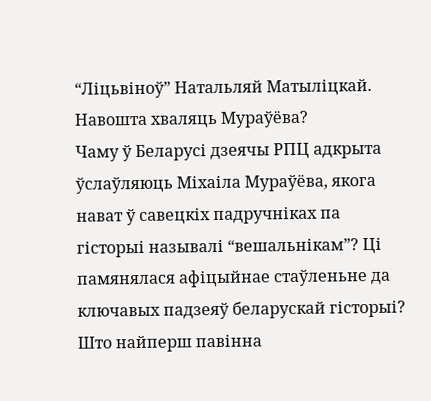“Ліцьвіноў” Натальляй Матыліцкай.
Навошта хваляць Мураўёва?
Чаму ў Беларусі дзеячы РПЦ адкрыта ўслаўляюць Міхаіла Мураўёва, якога нават ў савецкіх падручніках па гісторыі называлі “вешальнікам”? Ці памянялася афіцыйнае стаўленьне да ключавых падзеяў беларускай гісторыі? Што найперш павінна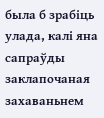была б зрабіць улада, калі яна сапраўды заклапочаная захаваньнем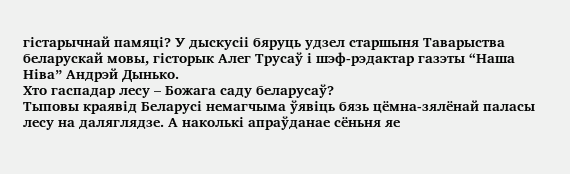гістарычнай памяці? У дыскусіі бяруць удзел старшыня Таварыства беларускай мовы, гісторык Алег Трусаў і шэф-рэдактар газэты “Наша Ніва” Андрэй Дынько.
Хто гаспадар лесу – Божага саду беларусаў?
Тыповы краявід Беларусі немагчыма ўявіць бязь цёмна-зялёнай паласы лесу на даляглядзе. А наколькі апраўданае сёньня яе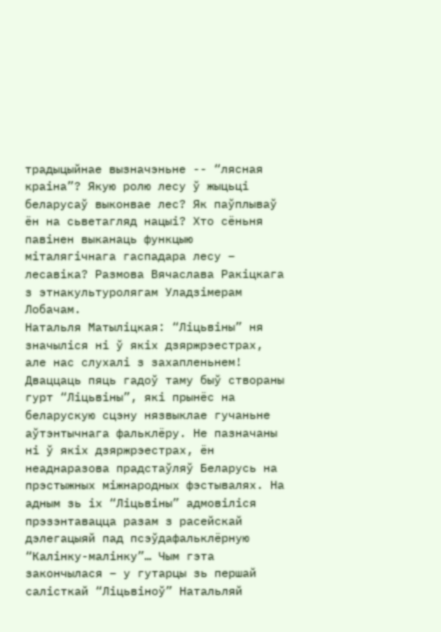традыцыйнае вызначэньне -- “лясная краіна”? Якую ролю лесу ў жыцьці беларусаў выконвае лес? Як паўплываў ён на сьветагляд нацыі? Хто сёньня павінен выканаць функцыю міталягічнага гаспадара лесу – лесавіка? Размова Вячаслава Ракіцкага з этнакультуролягам Уладзімерам Лобачам.
Натальля Матыліцкая: “Ліцьвіны” ня значыліся ні ў якіх дзяржрэестрах, але нас слухалі з захапленьнем!
Дваццаць пяць гадоў таму быў створаны гурт “Ліцьвіны”, які прынёс на беларускую сцэну нязвыклае гучаньне аўтэнтычнага фальклёру. Не пазначаны ні ў якіх дзяржрэестрах, ён неаднаразова прадстаўляў Беларусь на прэстыжных міжнародных фэстывалях. На адным зь іх “Ліцьвіны” адмовіліся прэзэнтавацца разам з расейскай дэлегацыяй пад псэўдафальклёрную “Калінку-малінку”… Чым гэта закончылася – у гутарцы зь першай салісткай “Ліцьвіноў” Натальляй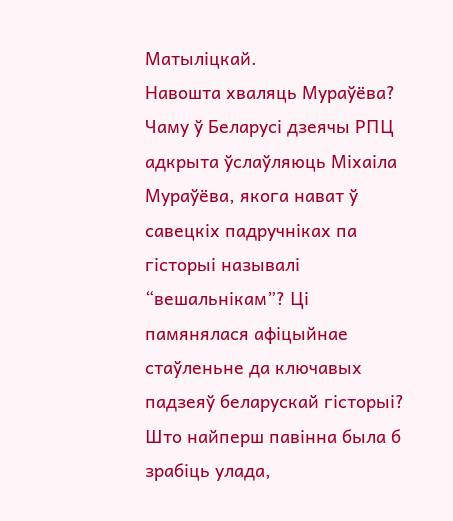Матыліцкай.
Навошта хваляць Мураўёва?
Чаму ў Беларусі дзеячы РПЦ адкрыта ўслаўляюць Міхаіла Мураўёва, якога нават ў савецкіх падручніках па гісторыі называлі “вешальнікам”? Ці памянялася афіцыйнае стаўленьне да ключавых падзеяў беларускай гісторыі? Што найперш павінна была б зрабіць улада,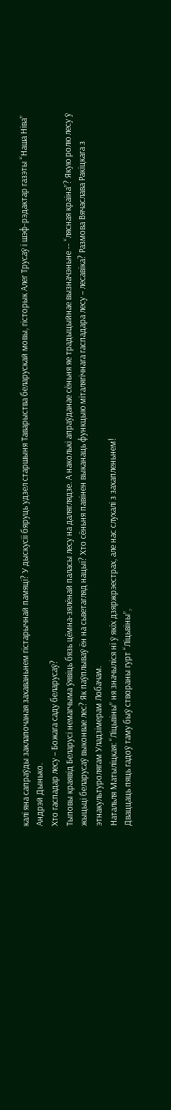калі яна сапраўды заклапочаная захаваньнем гістарычнай памяці? У дыскусіі бяруць удзел старшыня Таварыства беларускай мовы, гісторык Алег Трусаў і шэф-рэдактар газэты “Наша Ніва” Андрэй Дынько.
Хто гаспадар лесу – Божага саду беларусаў?
Тыповы краявід Беларусі немагчыма ўявіць бязь цёмна-зялёнай паласы лесу на даляглядзе. А наколькі апраўданае сёньня яе традыцыйнае вызначэньне -- “лясная краіна”? Якую ролю лесу ў жыцьці беларусаў выконвае лес? Як паўплываў ён на сьветагляд нацыі? Хто сёньня павінен выканаць функцыю міталягічнага гаспадара лесу – лесавіка? Размова Вячаслава Ракіцкага з этнакультуролягам Уладзімерам Лобачам.
Натальля Матыліцкая: “Ліцьвіны” ня значыліся ні ў якіх дзяржрэестрах, але нас слухалі з захапленьнем!
Дваццаць пяць гадоў таму быў створаны гурт “Ліцьвіны”,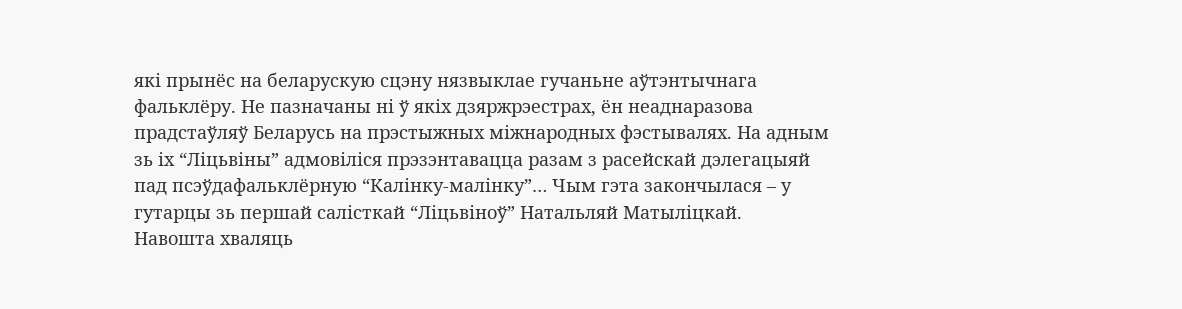які прынёс на беларускую сцэну нязвыклае гучаньне аўтэнтычнага фальклёру. Не пазначаны ні ў якіх дзяржрэестрах, ён неаднаразова прадстаўляў Беларусь на прэстыжных міжнародных фэстывалях. На адным зь іх “Ліцьвіны” адмовіліся прэзэнтавацца разам з расейскай дэлегацыяй пад псэўдафальклёрную “Калінку-малінку”… Чым гэта закончылася – у гутарцы зь першай салісткай “Ліцьвіноў” Натальляй Матыліцкай.
Навошта хваляць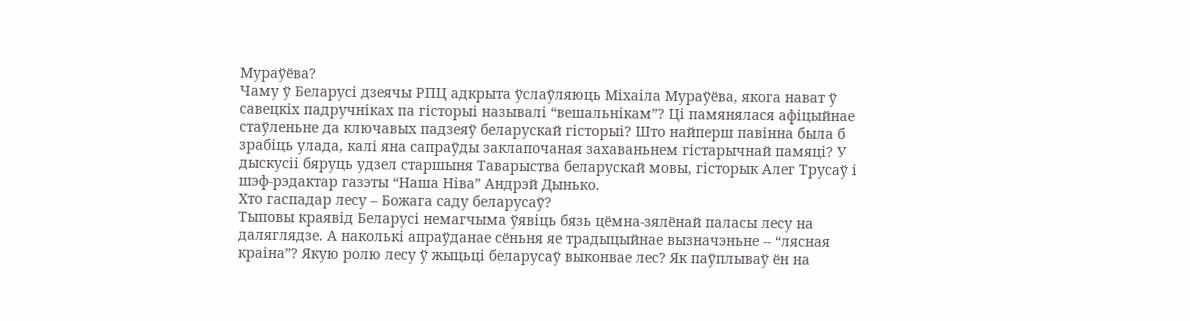Мураўёва?
Чаму ў Беларусі дзеячы РПЦ адкрыта ўслаўляюць Міхаіла Мураўёва, якога нават ў савецкіх падручніках па гісторыі называлі “вешальнікам”? Ці памянялася афіцыйнае стаўленьне да ключавых падзеяў беларускай гісторыі? Што найперш павінна была б зрабіць улада, калі яна сапраўды заклапочаная захаваньнем гістарычнай памяці? У дыскусіі бяруць удзел старшыня Таварыства беларускай мовы, гісторык Алег Трусаў і шэф-рэдактар газэты “Наша Ніва” Андрэй Дынько.
Хто гаспадар лесу – Божага саду беларусаў?
Тыповы краявід Беларусі немагчыма ўявіць бязь цёмна-зялёнай паласы лесу на даляглядзе. А наколькі апраўданае сёньня яе традыцыйнае вызначэньне -- “лясная краіна”? Якую ролю лесу ў жыцьці беларусаў выконвае лес? Як паўплываў ён на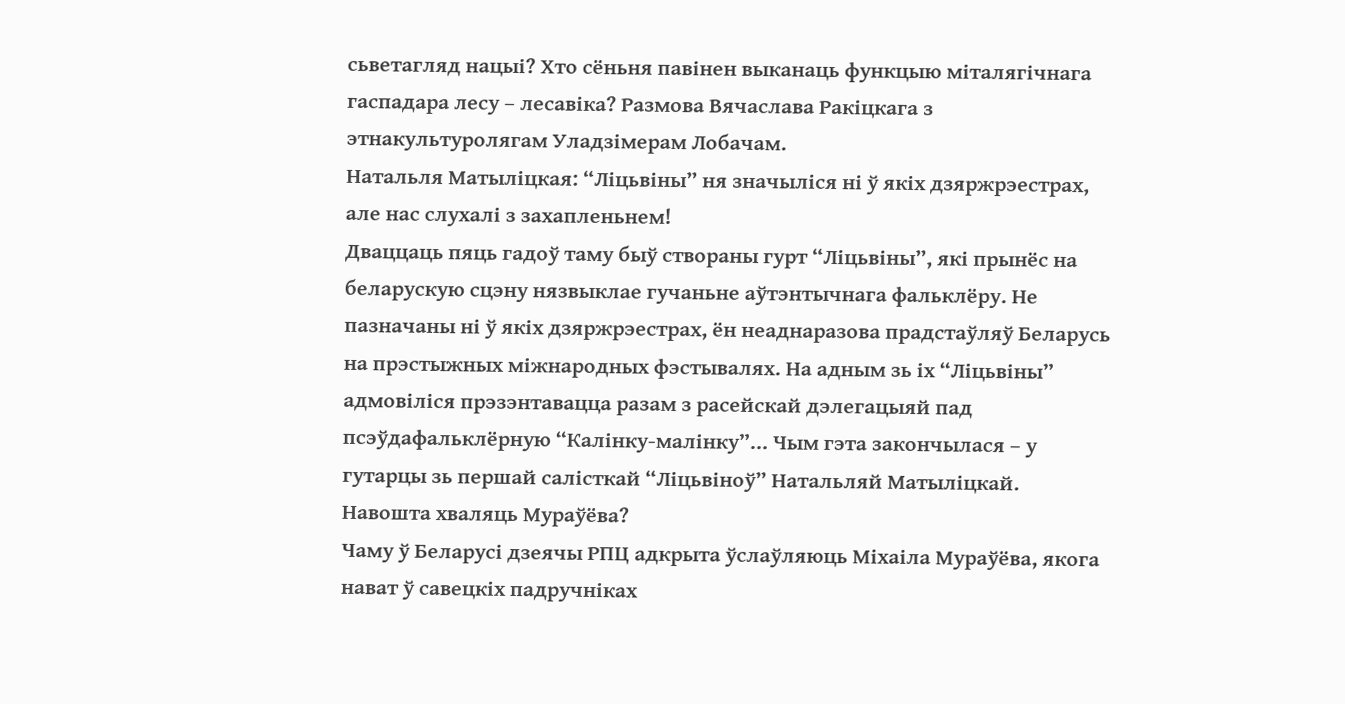сьветагляд нацыі? Хто сёньня павінен выканаць функцыю міталягічнага гаспадара лесу – лесавіка? Размова Вячаслава Ракіцкага з этнакультуролягам Уладзімерам Лобачам.
Натальля Матыліцкая: “Ліцьвіны” ня значыліся ні ў якіх дзяржрэестрах, але нас слухалі з захапленьнем!
Дваццаць пяць гадоў таму быў створаны гурт “Ліцьвіны”, які прынёс на беларускую сцэну нязвыклае гучаньне аўтэнтычнага фальклёру. Не пазначаны ні ў якіх дзяржрэестрах, ён неаднаразова прадстаўляў Беларусь на прэстыжных міжнародных фэстывалях. На адным зь іх “Ліцьвіны” адмовіліся прэзэнтавацца разам з расейскай дэлегацыяй пад псэўдафальклёрную “Калінку-малінку”… Чым гэта закончылася – у гутарцы зь першай салісткай “Ліцьвіноў” Натальляй Матыліцкай.
Навошта хваляць Мураўёва?
Чаму ў Беларусі дзеячы РПЦ адкрыта ўслаўляюць Міхаіла Мураўёва, якога нават ў савецкіх падручніках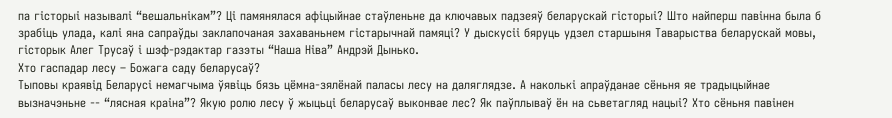па гісторыі называлі “вешальнікам”? Ці памянялася афіцыйнае стаўленьне да ключавых падзеяў беларускай гісторыі? Што найперш павінна была б зрабіць улада, калі яна сапраўды заклапочаная захаваньнем гістарычнай памяці? У дыскусіі бяруць удзел старшыня Таварыства беларускай мовы, гісторык Алег Трусаў і шэф-рэдактар газэты “Наша Ніва” Андрэй Дынько.
Хто гаспадар лесу – Божага саду беларусаў?
Тыповы краявід Беларусі немагчыма ўявіць бязь цёмна-зялёнай паласы лесу на даляглядзе. А наколькі апраўданае сёньня яе традыцыйнае вызначэньне -- “лясная краіна”? Якую ролю лесу ў жыцьці беларусаў выконвае лес? Як паўплываў ён на сьветагляд нацыі? Хто сёньня павінен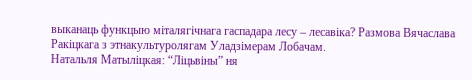выканаць функцыю міталягічнага гаспадара лесу – лесавіка? Размова Вячаслава Ракіцкага з этнакультуролягам Уладзімерам Лобачам.
Натальля Матыліцкая: “Ліцьвіны” ня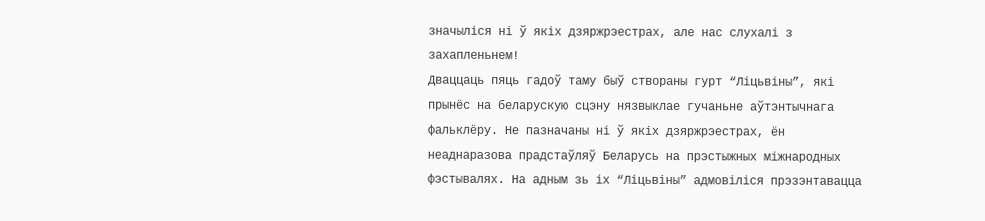значыліся ні ў якіх дзяржрэестрах, але нас слухалі з захапленьнем!
Дваццаць пяць гадоў таму быў створаны гурт “Ліцьвіны”, які прынёс на беларускую сцэну нязвыклае гучаньне аўтэнтычнага фальклёру. Не пазначаны ні ў якіх дзяржрэестрах, ён неаднаразова прадстаўляў Беларусь на прэстыжных міжнародных фэстывалях. На адным зь іх “Ліцьвіны” адмовіліся прэзэнтавацца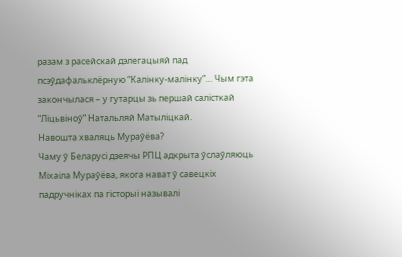разам з расейскай дэлегацыяй пад псэўдафальклёрную “Калінку-малінку”… Чым гэта закончылася – у гутарцы зь першай салісткай “Ліцьвіноў” Натальляй Матыліцкай.
Навошта хваляць Мураўёва?
Чаму ў Беларусі дзеячы РПЦ адкрыта ўслаўляюць Міхаіла Мураўёва, якога нават ў савецкіх падручніках па гісторыі называлі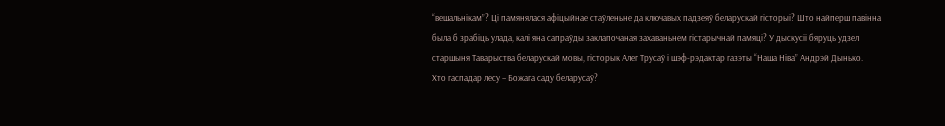“вешальнікам”? Ці памянялася афіцыйнае стаўленьне да ключавых падзеяў беларускай гісторыі? Што найперш павінна была б зрабіць улада, калі яна сапраўды заклапочаная захаваньнем гістарычнай памяці? У дыскусіі бяруць удзел старшыня Таварыства беларускай мовы, гісторык Алег Трусаў і шэф-рэдактар газэты “Наша Ніва” Андрэй Дынько.
Хто гаспадар лесу – Божага саду беларусаў?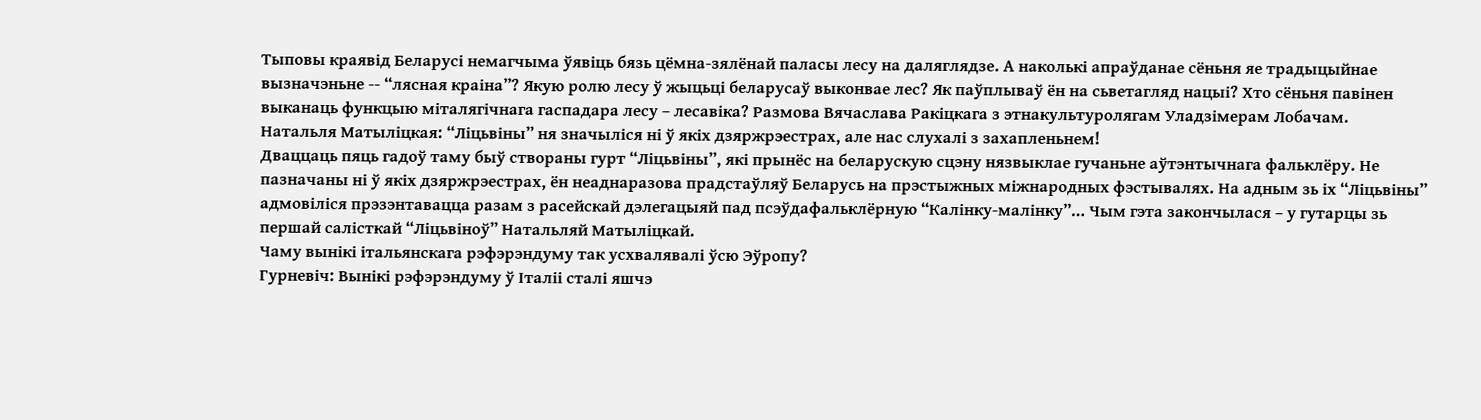Тыповы краявід Беларусі немагчыма ўявіць бязь цёмна-зялёнай паласы лесу на даляглядзе. А наколькі апраўданае сёньня яе традыцыйнае вызначэньне -- “лясная краіна”? Якую ролю лесу ў жыцьці беларусаў выконвае лес? Як паўплываў ён на сьветагляд нацыі? Хто сёньня павінен выканаць функцыю міталягічнага гаспадара лесу – лесавіка? Размова Вячаслава Ракіцкага з этнакультуролягам Уладзімерам Лобачам.
Натальля Матыліцкая: “Ліцьвіны” ня значыліся ні ў якіх дзяржрэестрах, але нас слухалі з захапленьнем!
Дваццаць пяць гадоў таму быў створаны гурт “Ліцьвіны”, які прынёс на беларускую сцэну нязвыклае гучаньне аўтэнтычнага фальклёру. Не пазначаны ні ў якіх дзяржрэестрах, ён неаднаразова прадстаўляў Беларусь на прэстыжных міжнародных фэстывалях. На адным зь іх “Ліцьвіны” адмовіліся прэзэнтавацца разам з расейскай дэлегацыяй пад псэўдафальклёрную “Калінку-малінку”… Чым гэта закончылася – у гутарцы зь першай салісткай “Ліцьвіноў” Натальляй Матыліцкай.
Чаму вынікі італьянскага рэфэрэндуму так усхвалявалі ўсю Эўропу?
Гурневіч: Вынікі рэфэрэндуму ў Італіі сталі яшчэ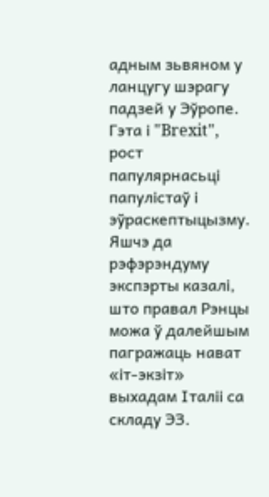адным зьвяном у ланцугу шэрагу падзей у Эўропе. Гэта і "Brexit", рост папулярнасьці папулістаў і эўраскептыцызму. Яшчэ да рэфэрэндуму экспэрты казалі, што правал Рэнцы можа ў далейшым пагражаць нават «іт-экзіт» выхадам Італіі са складу ЭЗ.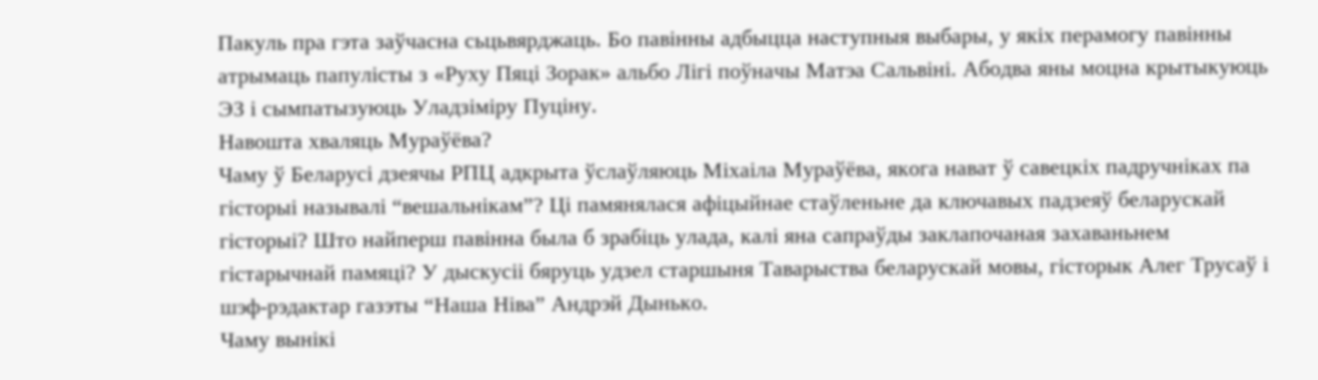Пакуль пра гэта заўчасна сьцьвярджаць. Бо павінны адбыцца наступныя выбары, у якіх перамогу павінны атрымаць папулісты з «Руху Пяці Зорак» альбо Лігі поўначы Матэа Сальвіні. Абодва яны моцна крытыкуюць ЭЗ і сымпатызуюць Уладзіміру Пуціну.
Навошта хваляць Мураўёва?
Чаму ў Беларусі дзеячы РПЦ адкрыта ўслаўляюць Міхаіла Мураўёва, якога нават ў савецкіх падручніках па гісторыі называлі “вешальнікам”? Ці памянялася афіцыйнае стаўленьне да ключавых падзеяў беларускай гісторыі? Што найперш павінна была б зрабіць улада, калі яна сапраўды заклапочаная захаваньнем гістарычнай памяці? У дыскусіі бяруць удзел старшыня Таварыства беларускай мовы, гісторык Алег Трусаў і шэф-рэдактар газэты “Наша Ніва” Андрэй Дынько.
Чаму вынікі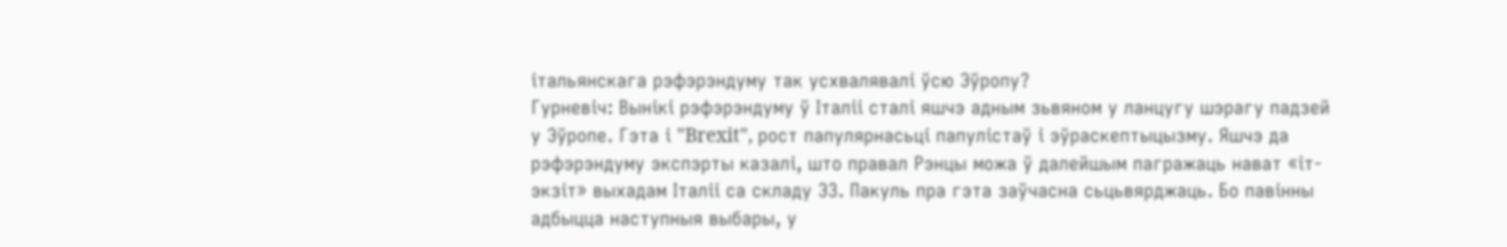італьянскага рэфэрэндуму так усхвалявалі ўсю Эўропу?
Гурневіч: Вынікі рэфэрэндуму ў Італіі сталі яшчэ адным зьвяном у ланцугу шэрагу падзей у Эўропе. Гэта і "Brexit", рост папулярнасьці папулістаў і эўраскептыцызму. Яшчэ да рэфэрэндуму экспэрты казалі, што правал Рэнцы можа ў далейшым пагражаць нават «іт-экзіт» выхадам Італіі са складу ЭЗ. Пакуль пра гэта заўчасна сьцьвярджаць. Бо павінны адбыцца наступныя выбары, у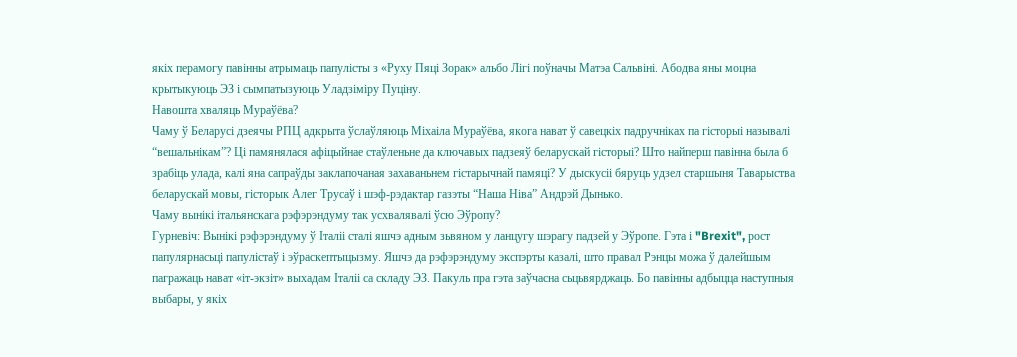якіх перамогу павінны атрымаць папулісты з «Руху Пяці Зорак» альбо Лігі поўначы Матэа Сальвіні. Абодва яны моцна крытыкуюць ЭЗ і сымпатызуюць Уладзіміру Пуціну.
Навошта хваляць Мураўёва?
Чаму ў Беларусі дзеячы РПЦ адкрыта ўслаўляюць Міхаіла Мураўёва, якога нават ў савецкіх падручніках па гісторыі называлі “вешальнікам”? Ці памянялася афіцыйнае стаўленьне да ключавых падзеяў беларускай гісторыі? Што найперш павінна была б зрабіць улада, калі яна сапраўды заклапочаная захаваньнем гістарычнай памяці? У дыскусіі бяруць удзел старшыня Таварыства беларускай мовы, гісторык Алег Трусаў і шэф-рэдактар газэты “Наша Ніва” Андрэй Дынько.
Чаму вынікі італьянскага рэфэрэндуму так усхвалявалі ўсю Эўропу?
Гурневіч: Вынікі рэфэрэндуму ў Італіі сталі яшчэ адным зьвяном у ланцугу шэрагу падзей у Эўропе. Гэта і "Brexit", рост папулярнасьці папулістаў і эўраскептыцызму. Яшчэ да рэфэрэндуму экспэрты казалі, што правал Рэнцы можа ў далейшым пагражаць нават «іт-экзіт» выхадам Італіі са складу ЭЗ. Пакуль пра гэта заўчасна сьцьвярджаць. Бо павінны адбыцца наступныя выбары, у якіх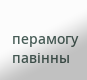перамогу павінны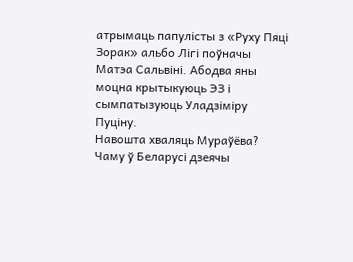атрымаць папулісты з «Руху Пяці Зорак» альбо Лігі поўначы Матэа Сальвіні. Абодва яны моцна крытыкуюць ЭЗ і сымпатызуюць Уладзіміру Пуціну.
Навошта хваляць Мураўёва?
Чаму ў Беларусі дзеячы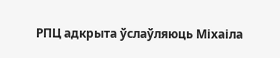РПЦ адкрыта ўслаўляюць Міхаіла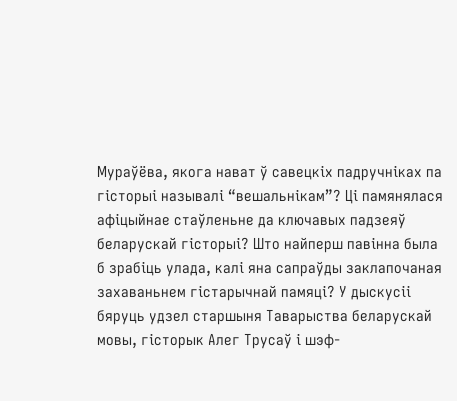Мураўёва, якога нават ў савецкіх падручніках па гісторыі называлі “вешальнікам”? Ці памянялася афіцыйнае стаўленьне да ключавых падзеяў беларускай гісторыі? Што найперш павінна была б зрабіць улада, калі яна сапраўды заклапочаная захаваньнем гістарычнай памяці? У дыскусіі бяруць удзел старшыня Таварыства беларускай мовы, гісторык Алег Трусаў і шэф-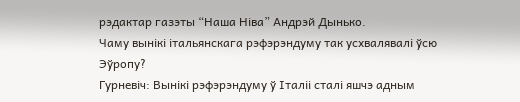рэдактар газэты “Наша Ніва” Андрэй Дынько.
Чаму вынікі італьянскага рэфэрэндуму так усхвалявалі ўсю Эўропу?
Гурневіч: Вынікі рэфэрэндуму ў Італіі сталі яшчэ адным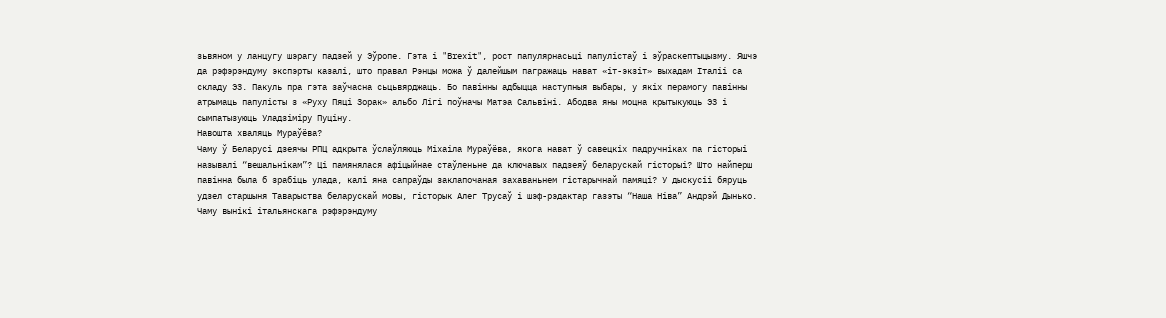зьвяном у ланцугу шэрагу падзей у Эўропе. Гэта і "Brexit", рост папулярнасьці папулістаў і эўраскептыцызму. Яшчэ да рэфэрэндуму экспэрты казалі, што правал Рэнцы можа ў далейшым пагражаць нават «іт-экзіт» выхадам Італіі са складу ЭЗ. Пакуль пра гэта заўчасна сьцьвярджаць. Бо павінны адбыцца наступныя выбары, у якіх перамогу павінны атрымаць папулісты з «Руху Пяці Зорак» альбо Лігі поўначы Матэа Сальвіні. Абодва яны моцна крытыкуюць ЭЗ і сымпатызуюць Уладзіміру Пуціну.
Навошта хваляць Мураўёва?
Чаму ў Беларусі дзеячы РПЦ адкрыта ўслаўляюць Міхаіла Мураўёва, якога нават ў савецкіх падручніках па гісторыі называлі “вешальнікам”? Ці памянялася афіцыйнае стаўленьне да ключавых падзеяў беларускай гісторыі? Што найперш павінна была б зрабіць улада, калі яна сапраўды заклапочаная захаваньнем гістарычнай памяці? У дыскусіі бяруць удзел старшыня Таварыства беларускай мовы, гісторык Алег Трусаў і шэф-рэдактар газэты “Наша Ніва” Андрэй Дынько.
Чаму вынікі італьянскага рэфэрэндуму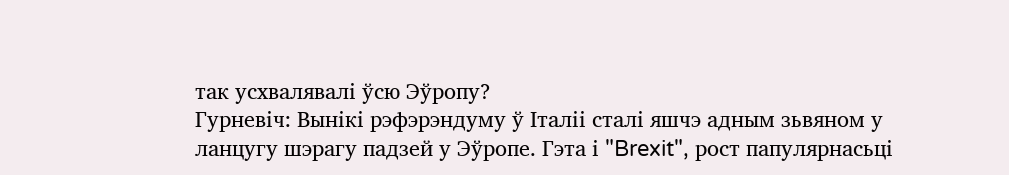так усхвалявалі ўсю Эўропу?
Гурневіч: Вынікі рэфэрэндуму ў Італіі сталі яшчэ адным зьвяном у ланцугу шэрагу падзей у Эўропе. Гэта і "Brexit", рост папулярнасьці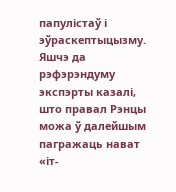папулістаў і эўраскептыцызму. Яшчэ да рэфэрэндуму экспэрты казалі, што правал Рэнцы можа ў далейшым пагражаць нават «іт-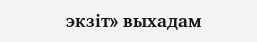экзіт» выхадам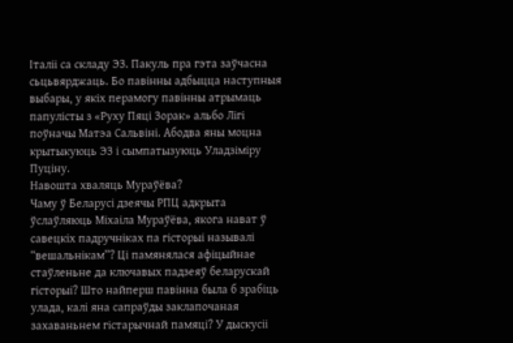Італіі са складу ЭЗ. Пакуль пра гэта заўчасна сьцьвярджаць. Бо павінны адбыцца наступныя выбары, у якіх перамогу павінны атрымаць папулісты з «Руху Пяці Зорак» альбо Лігі поўначы Матэа Сальвіні. Абодва яны моцна крытыкуюць ЭЗ і сымпатызуюць Уладзіміру Пуціну.
Навошта хваляць Мураўёва?
Чаму ў Беларусі дзеячы РПЦ адкрыта ўслаўляюць Міхаіла Мураўёва, якога нават ў савецкіх падручніках па гісторыі называлі “вешальнікам”? Ці памянялася афіцыйнае стаўленьне да ключавых падзеяў беларускай гісторыі? Што найперш павінна была б зрабіць улада, калі яна сапраўды заклапочаная захаваньнем гістарычнай памяці? У дыскусіі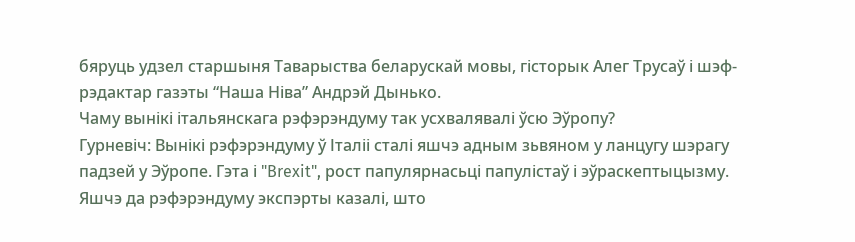бяруць удзел старшыня Таварыства беларускай мовы, гісторык Алег Трусаў і шэф-рэдактар газэты “Наша Ніва” Андрэй Дынько.
Чаму вынікі італьянскага рэфэрэндуму так усхвалявалі ўсю Эўропу?
Гурневіч: Вынікі рэфэрэндуму ў Італіі сталі яшчэ адным зьвяном у ланцугу шэрагу падзей у Эўропе. Гэта і "Brexit", рост папулярнасьці папулістаў і эўраскептыцызму. Яшчэ да рэфэрэндуму экспэрты казалі, што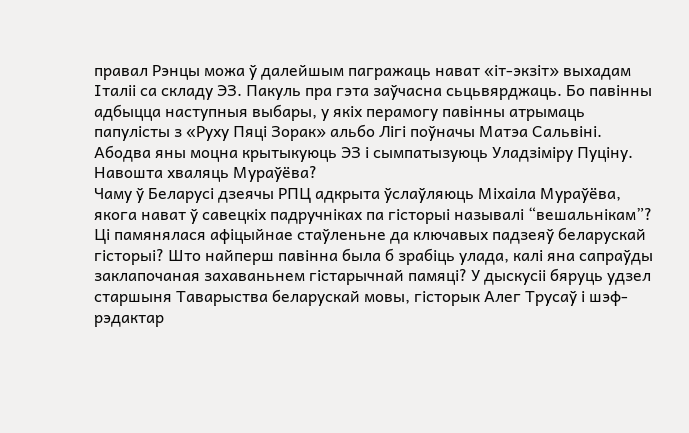правал Рэнцы можа ў далейшым пагражаць нават «іт-экзіт» выхадам Італіі са складу ЭЗ. Пакуль пра гэта заўчасна сьцьвярджаць. Бо павінны адбыцца наступныя выбары, у якіх перамогу павінны атрымаць папулісты з «Руху Пяці Зорак» альбо Лігі поўначы Матэа Сальвіні. Абодва яны моцна крытыкуюць ЭЗ і сымпатызуюць Уладзіміру Пуціну.
Навошта хваляць Мураўёва?
Чаму ў Беларусі дзеячы РПЦ адкрыта ўслаўляюць Міхаіла Мураўёва, якога нават ў савецкіх падручніках па гісторыі называлі “вешальнікам”? Ці памянялася афіцыйнае стаўленьне да ключавых падзеяў беларускай гісторыі? Што найперш павінна была б зрабіць улада, калі яна сапраўды заклапочаная захаваньнем гістарычнай памяці? У дыскусіі бяруць удзел старшыня Таварыства беларускай мовы, гісторык Алег Трусаў і шэф-рэдактар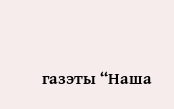газэты “Наша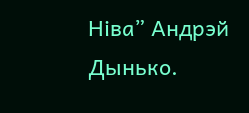Ніва” Андрэй Дынько.